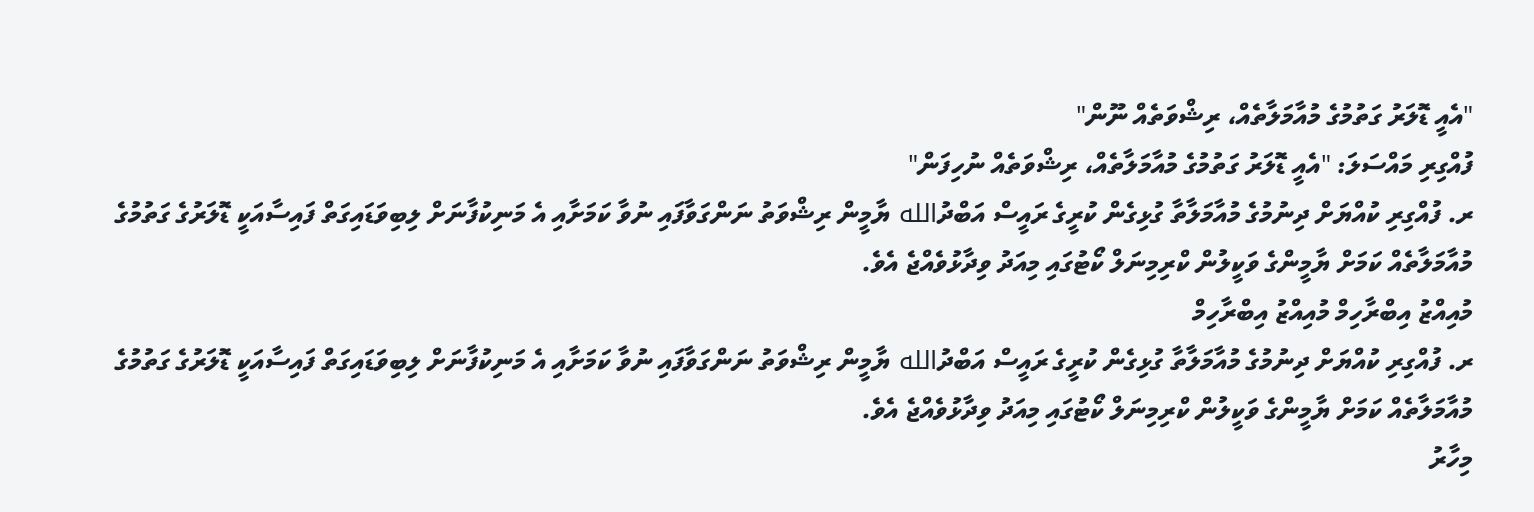"އެއީ ޑޮލަރު ގަތުމުގެ މުއާމަލާތެއް، ރިޝްވަތެއް ނޫން"
ފުއްގިރި މައްސަލަ: "އެއީ ޑޮލަރު ގަތުމުގެ މުއާމަލާތެއް، ރިޝްވަތެއް ނުހިފަން"
ރ. ފުއްގިރި ކުއްޔަށް ދިނުމުގެ މުއާމަލާތާ ގުޅިގެން ކުރީގެ ރައީސް އަބްދުالله ޔާމީން ރިޝްވަތު ނަންގަވާފައި ނުވާ ކަމަށާއި އެ މަނިކުފާނަށް ލިބިވަޑައިގަތް ފައިސާއަކީ ޑޮލަރުގެ ގަތުމުގެ މުއާމަލާތެއް ކަމަށް ޔާމީންގެ ވަކީލުން ކްރިމިނަލް ކޯޓުގައި މިއަދު ވިދާޅުވެއްޖެ އެވެ.
މުއިއްޒު އިބްރާހިމް މުއިއްޒު އިބްރާހިމް
ރ. ފުއްގިރި ކުއްޔަށް ދިނުމުގެ މުއާމަލާތާ ގުޅިގެން ކުރީގެ ރައީސް އަބްދުالله ޔާމީން ރިޝްވަތު ނަންގަވާފައި ނުވާ ކަމަށާއި އެ މަނިކުފާނަށް ލިބިވަޑައިގަތް ފައިސާއަކީ ޑޮލަރުގެ ގަތުމުގެ މުއާމަލާތެއް ކަމަށް ޔާމީންގެ ވަކީލުން ކްރިމިނަލް ކޯޓުގައި މިއަދު ވިދާޅުވެއްޖެ އެވެ.
މިހާރު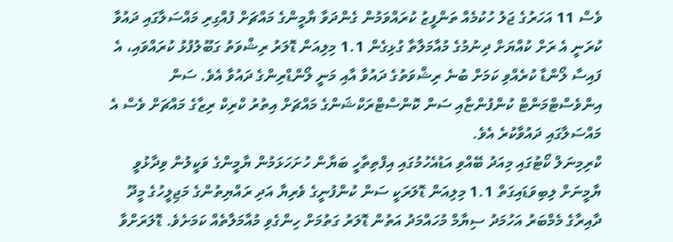ވެސް 11 އަހަރުގެ ޖަލު ހުކުމެއް ތަންފީޒު ކުރައްވަމުން ގެންދަވާ ޔާމީންގެ މައްޗަށް ފުއްގިރި މައްސަލާގައި ދައުވާ ކުރަނީ އެ ރަށް ކުއްޔަށް ދިނުމުގެ މުއާމަލާތާ ގުޅިގެން 1.1 މިލިއަން ޑޮލަރު ރިޝްވަތު ގަބޫލުފުޅު ކުރައްވައި، އެ ފައިސާ ލޯންޑާ ކުރެއްވި ކަމަށް ބުނެ ރިޝްވަތުގެ ދައުވާ އާއި މަނީ ލޯންޑްރިންގެ ދައުވާ އެވެ. ސަން އިންވެސްޓްމަންޓް ކުންފުންޏާއި ސަން ކޮންސްޓްރަކްޝަންގެ މައްޗަށް އިތުރު ކްރިކް ރިޒާގެ މައްޗަށް ވެސް އެ މައްސަލާގައި ދައުވާކުރެ އެވެ.
ކްރިމިނަލް ކޯޓުގައި މިއަދު ބޭއްވި އަޑުއެހުމުގައި އިފްތިތާހީ ބަޔާން ހުށަހަޅަމުން ޔާމީންގެ ވަކީލުން ވިދާޅުވީ ޔާމީނަށް ލިބިވަޑައިގަތް 1.1 މިލިއަން ޑޮލަރަކީ ސަން ކުންފުނީގެ ވެރިޔާ އަދި ރައްޔިތުންގެ މަޖިލީހުގެ މީދޫ ދާއިރާގެ މެމްބަރު އަހުމަދު ސިޔާމް މުހައްމަދު އަތުން ޑޮލަރު ގަތުމަށް ހިންގެވި މުއާމަލާތެއް ކަމަށެވެ. ޑޮލަރަށްވާ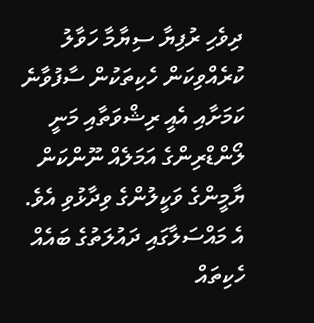ދިވެހި ރުފިޔާ ސިޔާމާ ހަވާލު ކުރެއްވިކަން ހެކިތަކުން ސާފުވާނެ ކަމަށާއި އެއީ ރިޝްވަތާއި މަނީ ލޯންޑްރިންގެ އަމަލެއް ނޫންކަން ޔާމީންގެ ވަކީލުންގެ ވިދާޅުވި އެވެ.
އެ މައްސަލާގައި ދައުލަތުގެ ބައެއް ހެކިތައް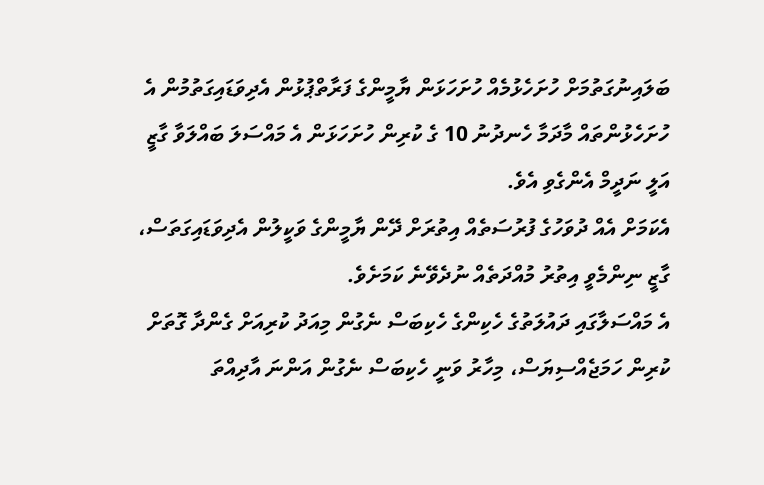ބަލައިނުގަތުމަށް ހުށަހެޅުމެއް ހުށަހަޅަން ޔާމީންގެ ފަރާތްޕުޅުން އެދިވަޑައިގަތުމުން އެ ހުށަހެޅުންތައް މާދަމާ ހެނދުނު 10 ގެ ކުރިން ހުށަހަޅަން އެ މައްސަލަ ބައްލަވާ ގާޒީ އަލީ ނަދީމް އެންގެވި އެވެ.
އެކަމަށް އެއް ދުވަހުގެ ފުރުސަތެއް އިތުރަށް ދޭން ޔާމީންގެ ވަކީލުން އެދިވަޑައިގަތަސް، ގާޒީ ނިންމެވީ އިތުރު މުއްދަތެއް ނުދެވޭނެ ކަމަށެވެ.
އެ މައްސަލާގައި ދައުލަތުގެ ހެކިންގެ ހެކިބަސް ނެގުން މިއަދު ކުރިއަށް ގެންދާ ގޮތަށް ކުރިން ހަމަޖެއްސިޔަސް، މިހާރު ވަނީ ހެކިބަސް ނެގުން އަންނަ އާދިއްތަ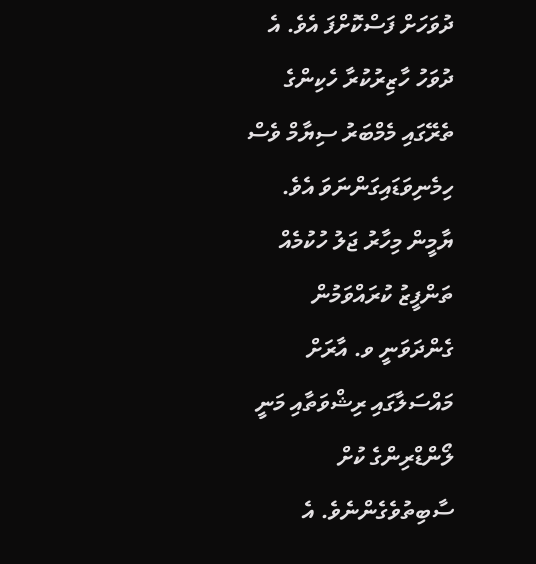ދުވަހަށް ފަސްކޮށްފަ އެވެ. އެ ދުވަހު ހާޒިރުކުރާ ހެކިންގެ ތެރޭގައި މެމްބަރު ސިޔާމް ވެސް ހިމެނިވަޑައިގަންނަވަ އެވެ.
ޔާމީން މިހާރު ޖަލު ހުކުމެއް ތަންފީޒު ކުރައްވަމުން ގެންދަވަނީ ވ. އާރަށް މައްސަލާގައި ރިޝްވަތާއި މަނީ ލޯންޑްރިންގެ ކުށް ސާބިތުވެގެންނެވެ. އެ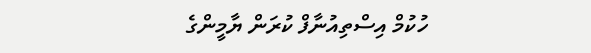ހުކުމް އިސްތިއުނާފް ކުރަން ޔާމީންގެ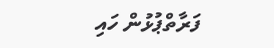ފަރާތްޕުޅުން ހައި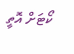ކޯޓަށް އޮތީ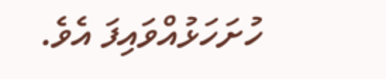ހުށަހަޅުއްވައިފަ އެވެ.